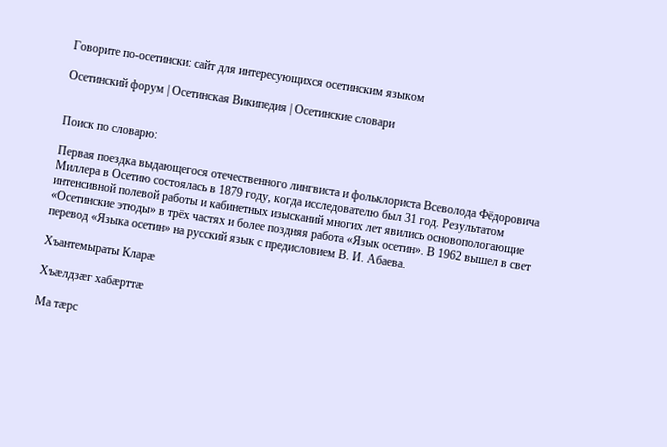Говорите по-осетински: сайт для интересующихся осетинским языком

Осетинский форум | Осетинская Википедия | Осетинские словари


Поиск по словарю:

Первая поездка выдающегося отечественного лингвиста и фольклориста Всеволода Фёдоровича Миллера в Осетию состоялась в 1879 году, когда исследователю был 31 год. Результатом интенсивной полевой работы и кабинетных изысканий многих лет явились основопологающие «Осетинские этюды» в трёх частях и более поздняя работа «Язык осетин». В 1962 вышел в свет перевод «Языка осетин» на русский язык с предисловием В. И. Абаева.

Хъантемыраты Кларæ

Хъæлдзæг хабæрттæ

Ма тæрс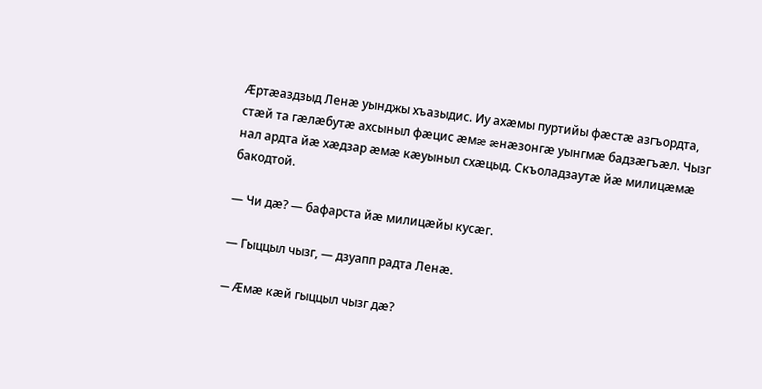Æртæаздзыд Ленæ уынджы хъазыдис. Иу ахæмы пуртийы фæстæ азгъордта, стæй та гæлæбутæ ахсыныл фæцис æмæ æнæзонгæ уынгмæ бадзæгъæл. Чызг нал ардта йæ хæдзар æмæ кæуыныл схæцыд. Скъоладзаутæ йæ милицæмæ бакодтой.

— Чи дæ? — бафарста йæ милицæйы кусæг.

— Гыццыл чызг, — дзуапп радта Ленæ.

— Æмæ кæй гыццыл чызг дæ?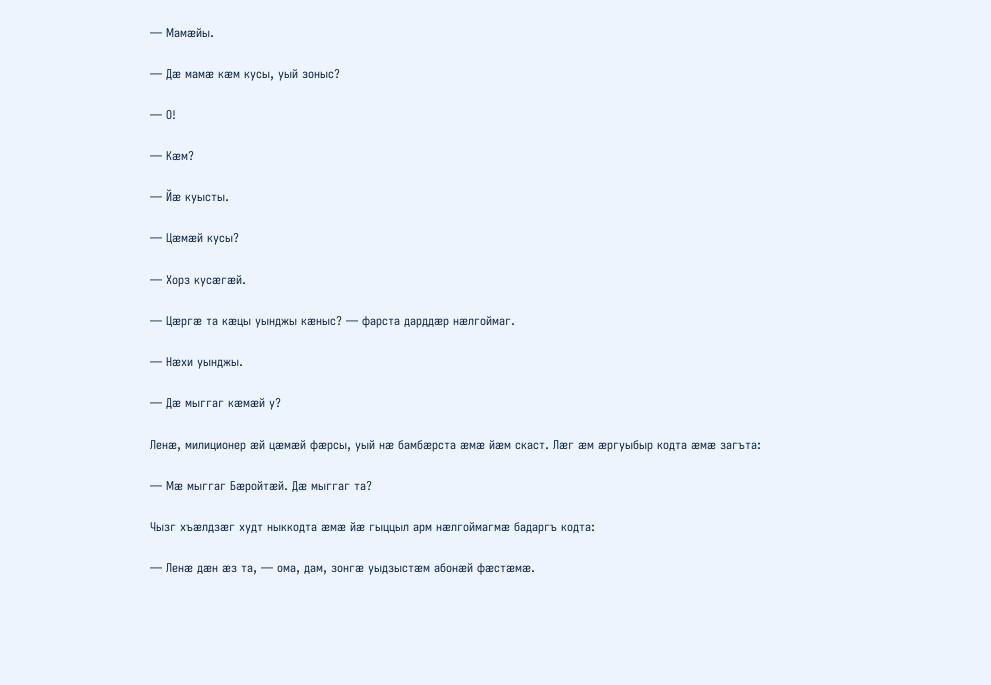— Мамæйы.

— Дæ мамæ кæм кусы, уый зоныс?

— О!

— Кæм?

— Йæ куысты.

— Цæмæй кусы?

— Хорз кусæгæй.

— Цæргæ та кæцы уынджы кæныс? — фарста дарддæр нæлгоймаг.

— Нæхи уынджы.

— Дæ мыггаг кæмæй у?

Ленæ, милиционер æй цæмæй фæрсы, уый нæ бамбæрста æмæ йæм скаст. Лæг æм æргуыбыр кодта æмæ загъта:

— Мæ мыггаг Бæройтæй. Дæ мыггаг та?

Чызг хъæлдзæг худт ныккодта æмæ йæ гыццыл арм нæлгоймагмæ бадаргъ кодта:

— Ленæ дæн æз та, — ома, дам, зонгæ уыдзыстæм абонæй фæстæмæ.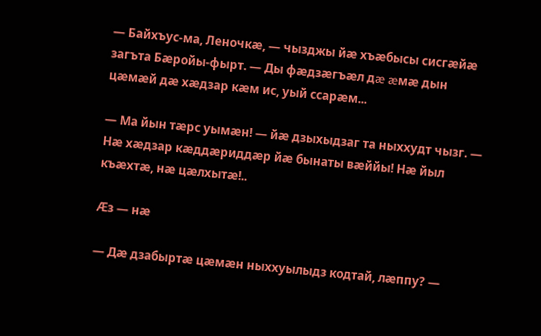— Байхъус-ма, Леночкæ, — чызджы йæ хъæбысы сисгæйæ загъта Бæройы-фырт. — Ды фæдзæгъæл дæ æмæ дын цæмæй дæ хæдзар кæм ис, уый ссарæм...

— Ма йын тæрс уымæн! — йæ дзыхыдзаг та ныххудт чызг. — Нæ хæдзар кæддæриддæр йæ бынаты вæййы! Нæ йыл къæхтæ, нæ цæлхытæ!..

Æз — нæ

— Дæ дзабыртæ цæмæн ныххуылыдз кодтай, лæппу? —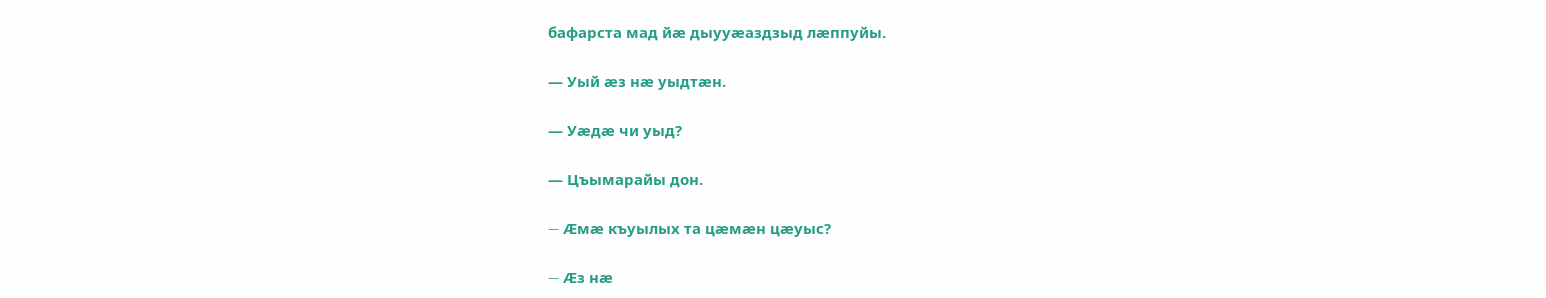бафарста мад йæ дыууæаздзыд лæппуйы.

— Уый æз нæ уыдтæн.

— Уæдæ чи уыд?

— Цъымарайы дон.

— Æмæ къуылых та цæмæн цæуыс?

— Æз нæ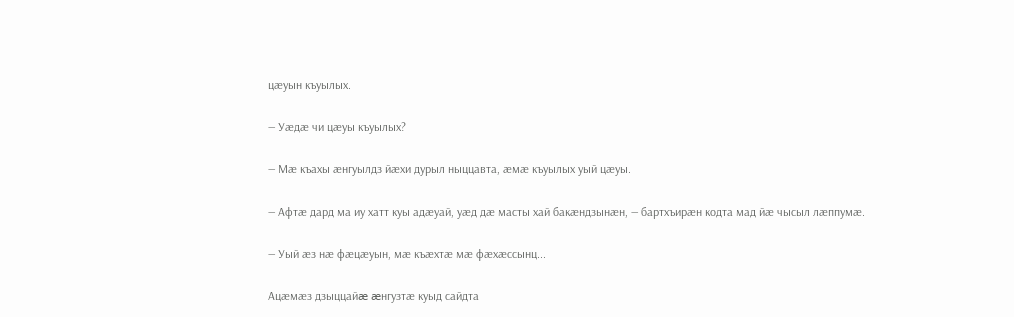цæуын къуылых.

— Уæдæ чи цæуы къуылых?

— Мæ къахы æнгуылдз йæхи дурыл ныццавта, æмæ къуылых уый цæуы.

— Афтæ дард ма иу хатт куы адæуай, уæд дæ масты хай бакæндзынæн, — бартхъирæн кодта мад йæ чысыл лæппумæ.

— Уый æз нæ фæцæуын, мæ къæхтæ мæ фæхæссынц...

Ацæмæз дзыццайæ æнгузтæ куыд сайдта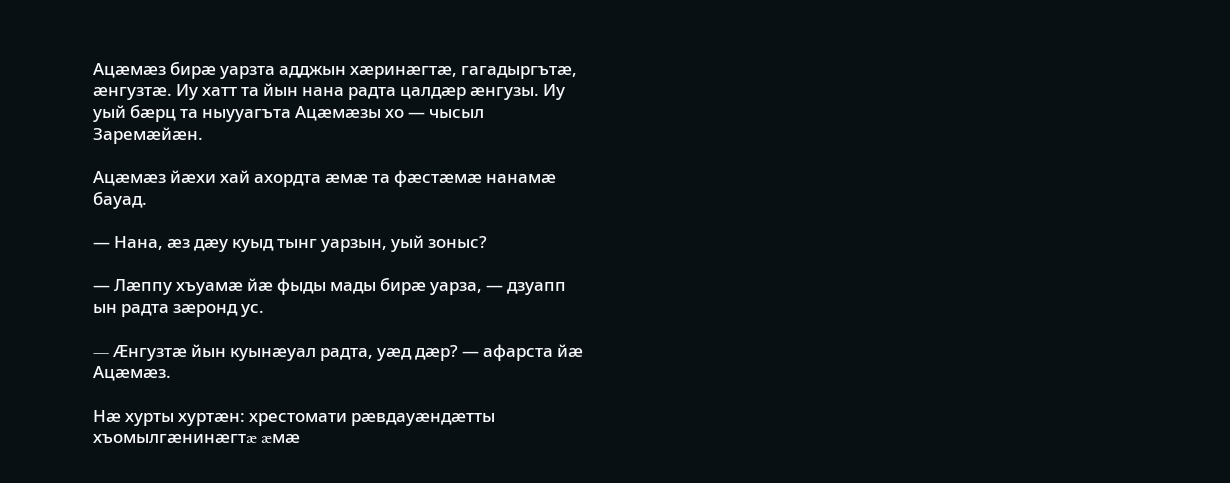Ацæмæз бирæ уарзта адджын хæринæгтæ, гагадыргътæ, æнгузтæ. Иу хатт та йын нана радта цалдæр æнгузы. Иу уый бæрц та ныууагъта Ацæмæзы хо — чысыл Заремæйæн.

Ацæмæз йæхи хай ахордта æмæ та фæстæмæ нанамæ бауад.

— Нана, æз дæу куыд тынг уарзын, уый зоныс?

— Лæппу хъуамæ йæ фыды мады бирæ уарза, — дзуапп ын радта зæронд ус.

— Æнгузтæ йын куынæуал радта, уæд дæр? — афарста йæ Ацæмæз.

Нæ хурты хуртæн: хрестомати рæвдауæндæтты хъомылгæнинæгтæ æмæ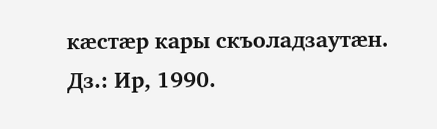кæстæр кары скъоладзаутæн. Дз.: Ир, 1990.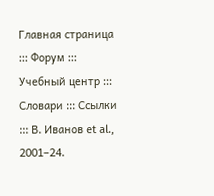Главная страница ::: Форум ::: Учебный центр ::: Словари ::: Ссылки ::: В. Иванов et al., 2001–24.